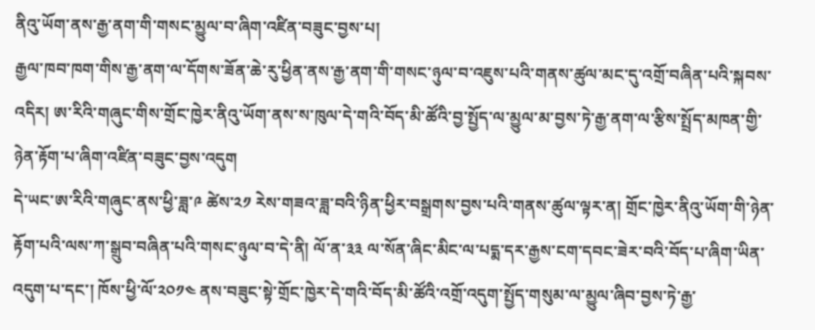ནིའུ་ཡོག་ནས་རྒྱ་ནག་གི་གསང་མྱུལ་བ་ཞིག་འཛིན་བཟུང་བྱས་པ།
རྒྱལ་ཁབ་ཁག་གིས་རྒྱ་ནག་ལ་དོགས་ཟོན་ཆེ་རུ་ཕྱིན་ནས་རྒྱ་ནག་གི་གསང་ཉུལ་བ་འཇུས་པའི་གནས་ཚུལ་མང་དུ་འགྲོ་བཞིན་པའི་སྐབས་འདིར། ཨ་རིའི་གཞུང་གིས་གྲོང་ཁྱེར་ནིའུ་ཡོག་ནས་ས་ཁུལ་དེ་གའི་བོད་མི་ཚོའི་བྱ་སྤྱོད་ལ་མྱུལ་མ་བྱས་ཏེ་རྒྱ་ནག་ལ་རྩིས་སྤྲོད་མཁན་གྱི་ཉེན་རྟོག་པ་ཞིག་འཛིན་བཟུང་བྱས་འདུག
དེ་ཡང་ཨ་རིའི་གཞུང་ནས་ཕྱི་ཟླ་༩ ཚེས་༢༡ རེས་གཟའ་ཟླ་བའི་ཉིན་ཕྱིར་བསྒྲགས་བྱས་པའི་གནས་ཚུལ་ལྟར་ན། གྲོང་ཁྱེར་ནིའུ་ཡོག་གི་ཉེན་རྟོག་པའི་ལས་ཀ་སྒྲུབ་བཞིན་པའི་གསང་ཉུལ་བ་དེ་ནི། ལོ་ན་༣༣ ལ་སོན་ཞིང་མིང་ལ་པདྨ་དར་རྒྱས་ངག་དབང་ཟེར་བའི་བོད་པ་ཞིག་ཡིན་འདུག་པ་དང་། ཁོས་ཕྱི་ལོ་༢༠༡༤ ནས་བཟུང་སྟེ་གྲོང་ཁྱེར་དེ་གའི་བོད་མི་ཚོའི་འགྲོ་འདུག་སྤྱོད་གསུམ་ལ་མྱུལ་ཞིབ་བྱས་ཏེ་རྒྱ་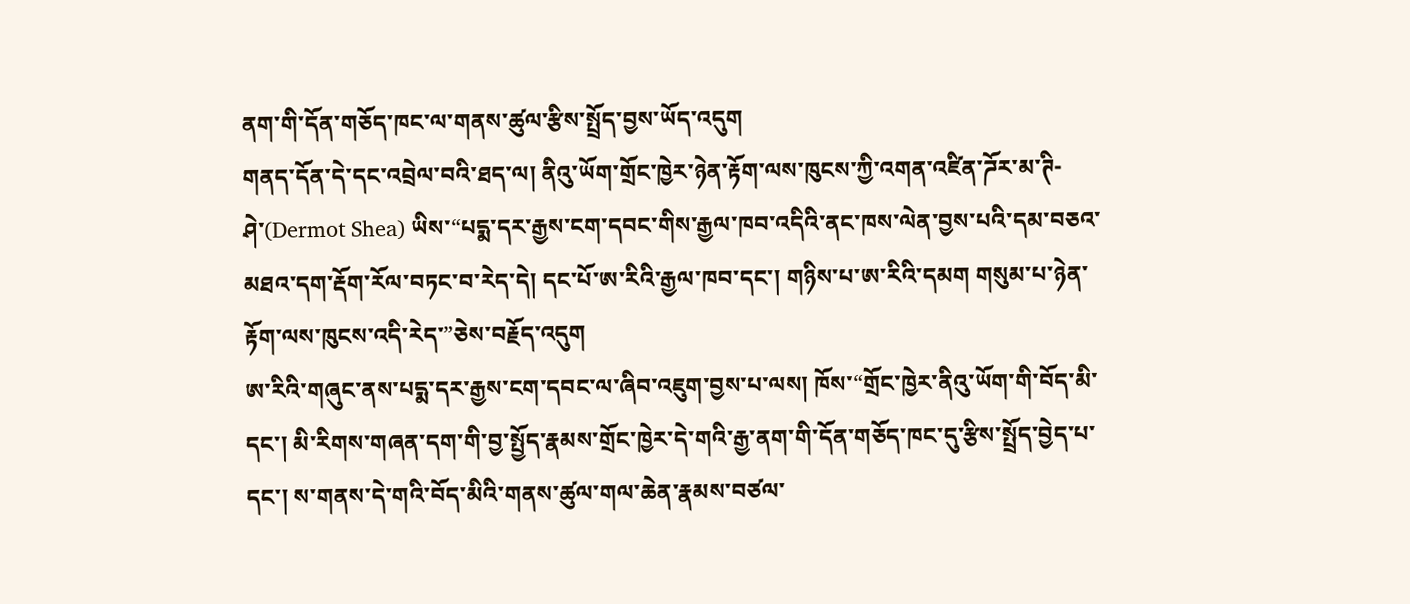ནག་གི་དོན་གཅོད་ཁང་ལ་གནས་ཚུལ་རྩིས་སྤྲོད་བྱས་ཡོད་འདུག
གནད་དོན་དེ་དང་འབྲེལ་བའི་ཐད་ལ། ནིའུ་ཡོག་གྲོང་ཁྱེར་ཉེན་རྟོག་ལས་ཁུངས་ཀྱི་འགན་འཛིན་ཌོར་མ་ཊི-ཤེ་(Dermot Shea) ཡིས་“པདྨ་དར་རྒྱས་ངག་དབང་གིས་རྒྱལ་ཁབ་འདིའི་ནང་ཁས་ལེན་བྱས་པའི་དམ་བཅའ་མཐའ་དག་རྡོག་རོལ་བཏང་བ་རེད་དེ། དང་པོ་ཨ་རིའི་རྒྱལ་ཁབ་དང་། གཉིས་པ་ཨ་རིའི་དམག གསུམ་པ་ཉེན་རྟོག་ལས་ཁུངས་འདི་རེད་”ཅེས་བརྗོད་འདུག
ཨ་རིའི་གཞུང་ནས་པདྨ་དར་རྒྱས་ངག་དབང་ལ་ཞིབ་འཇུག་བྱས་པ་ལས། ཁོས་“གྲོང་ཁྱེར་ནིའུ་ཡོག་གི་བོད་མི་དང་། མི་རིགས་གཞན་དག་གི་བྱ་སྤྱོད་རྣམས་གྲོང་ཁྱེར་དེ་གའི་རྒྱ་ནག་གི་དོན་གཅོད་ཁང་དུ་རྩིས་སྤྲོད་བྱེད་པ་དང་། ས་གནས་དེ་གའི་བོད་མིའི་གནས་ཚུལ་གལ་ཆེན་རྣམས་བཙལ་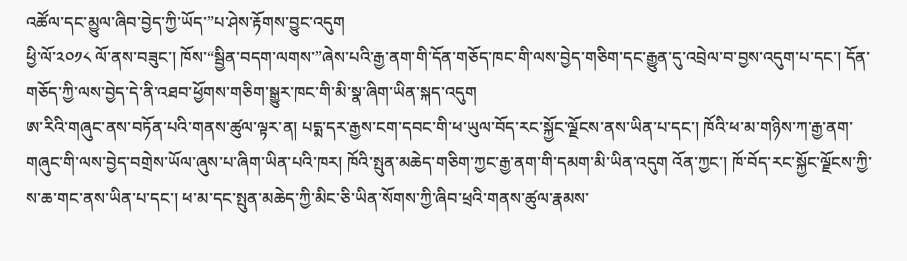འཚོལ་དང་མྱུལ་ཞིབ་བྱེད་ཀྱི་ཡོད་”པ་ཤེས་རྟོགས་བྱུང་འདུག
ཕྱི་ལོ་༢༠༡༨ ལོ་ནས་བཟུང་། ཁོས་“སྦྱིན་བདག་ལགས་”ཞེས་པའི་རྒྱ་ནག་གི་དོན་གཅོད་ཁང་གི་ལས་བྱེད་གཅིག་དང་རྒྱུན་དུ་འབྲེལ་བ་བྱས་འདུག་པ་དང་། དོན་གཅོད་ཀྱི་ལས་བྱེད་དེ་ནི་འཐབ་ཕྱོགས་གཅིག་སྒྱུར་ཁང་གི་མི་སྣ་ཞིག་ཡིན་སྐད་འདུག
ཨ་རིའི་གཞུང་ནས་བཏོན་པའི་གནས་ཚུལ་ལྟར་ན། པདྨ་དར་རྒྱས་ངག་དབང་གི་ཕ་ཡུལ་བོད་རང་སྐྱོང་ལྗོངས་ནས་ཡིན་པ་དང་། ཁོའི་ཕ་མ་གཉིས་ཀ་རྒྱ་ནག་གཞུང་གི་ལས་བྱེད་བགྲེས་ཡོལ་ཞུས་པ་ཞིག་ཡིན་པའི་ཁར། ཁོའི་སྤུན་མཆེད་གཅིག་ཀྱང་རྒྱ་ནག་གི་དམག་མི་ཡིན་འདུག འོན་ཀྱང་། ཁོ་བོད་རང་སྐྱོང་ལྗོངས་ཀྱི་ས་ཆ་གང་ནས་ཡིན་པ་དང་། ཕ་མ་དང་སྤུན་མཆེད་ཀྱི་མིང་ཅི་ཡིན་སོགས་ཀྱི་ཞིབ་ཕྲའི་གནས་ཚུལ་རྣམས་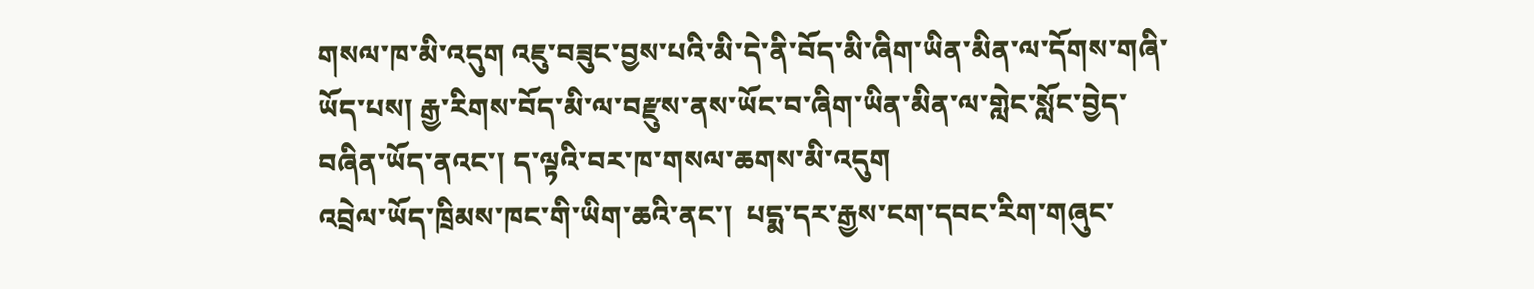གསལ་ཁ་མི་འདུག འཇུ་བཟུང་བྱས་པའི་མི་དེ་ནི་བོད་མི་ཞིག་ཡིན་མིན་ལ་དོགས་གཞི་ཡོད་པས། རྒྱ་རིགས་བོད་མི་ལ་བརྫུས་ནས་ཡོང་བ་ཞིག་ཡིན་མིན་ལ་གླེང་སློང་བྱེད་བཞིན་ཡོད་ནའང་། ད་ལྟའི་བར་ཁ་གསལ་ཆགས་མི་འདུག
འབྲེལ་ཡོད་ཁྲིམས་ཁང་གི་ཡིག་ཆའི་ནང་།  པདྨ་དར་རྒྱས་ངག་དབང་རིག་གཞུང་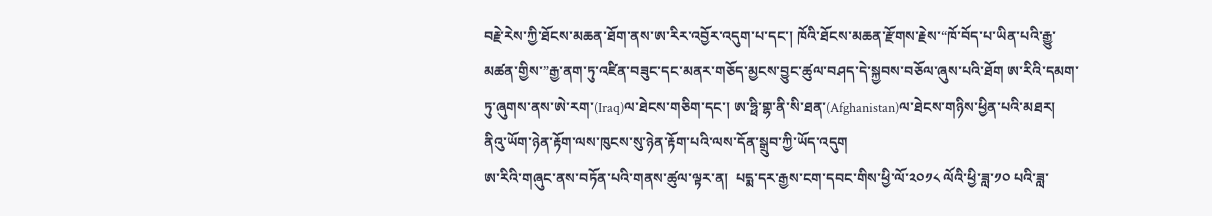བརྗེ་རེས་ཀྱི་ཐོངས་མཆན་ཐོག་ནས་ཨ་རིར་འབྱོར་འདུག་པ་དང་། ཁོའི་ཐོངས་མཆན་རྫོགས་རྗེས་“ཁོ་བོད་པ་ཡིན་པའི་རྒྱུ་མཚན་གྱིས་”རྒྱ་ནག་ཏུ་འཛིན་བཟུང་དང་མནར་གཅོད་མྱངས་བྱུང་ཚུལ་བཤད་དེ་སྐྱབས་བཅོལ་ཞུས་པའི་ཐོག ཨ་རིའི་དམག་ཏུ་ཞུགས་ནས་ཨེ་རག་(Iraq)ལ་ཐེངས་གཅིག་དང་། ཨ་ཧྥི་གྷ་ནི་སི་ཐན་(Afghanistan)ལ་ཐེངས་གཉིས་ཕྱིན་པའི་མཐར། ནིའུ་ཡོག་ཉེན་རྟོག་ལས་ཁུངས་སུ་ཉེན་རྟོག་པའི་ལས་དོན་སྒྲུབ་ཀྱི་ཡོད་འདུག
ཨ་རིའི་གཞུང་ནས་བཏོན་པའི་གནས་ཚུལ་ལྟར་ན།  པདྨ་དར་རྒྱས་ངག་དབང་གིས་ཕྱི་ལོ་༢༠༡༨ ལོའི་ཕྱི་ཟླ་༡༠ པའི་ཟླ་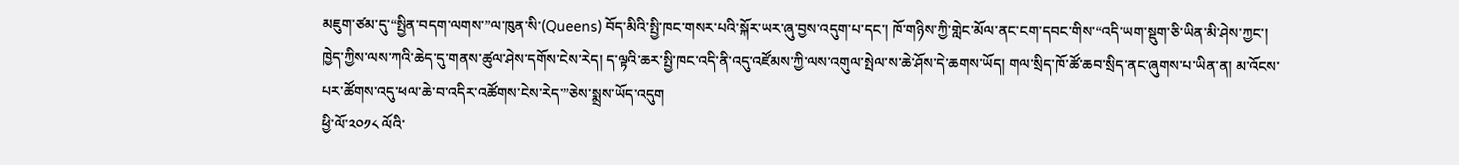མཇུག་ཙམ་དུ་“སྤྱིན་བདག་ལགས་”ལ་ཁུན་སི་(Queens) བོད་མིའི་སྤྱི་ཁང་གསར་པའི་སྐོར་ཡར་ཞུ་བྱས་འདུག་པ་དང་། ཁོ་གཉིས་ཀྱི་གླེང་མོལ་ནང་ངག་དབང་གིས་“འདི་ཡག་སྡུག་ཅི་ཡིན་མི་ཤེས་ཀྱང་། ཁྱེད་ཀྱིས་ལས་ཀའི་ཆེད་དུ་གནས་ཚུལ་ཤེས་དགོས་ངེས་རེད། ད་ལྟའི་ཆར་སྤྱི་ཁང་འདི་ནི་འདུ་འཛོམས་ཀྱི་ལས་འགུལ་སྤེལ་ས་ཆེ་ཤོས་དེ་ཆགས་ཡོད། གལ་སྲིད་ཁོ་ཚོ་ཆབ་སྲིད་ནང་ཞུགས་པ་ཡིན་ན། མ་འོངས་པར་ཚོགས་འདུ་ཕལ་ཆེ་བ་འདིར་འཚོགས་ངེས་རེད་”ཅེས་སྨྲས་ཡོད་འདུག
ཕྱི་ལོ་༢༠༡༨ ལོའི་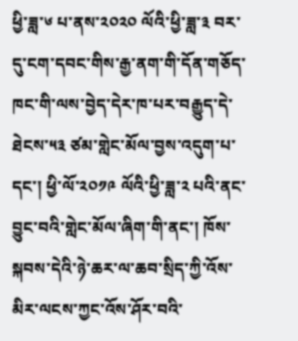ཕྱི་ཟླ་༦ པ་ནས་༢༠༢༠ ལོའི་ཕྱི་ཟླ་༣ བར་དུ་ངག་དབང་གིས་རྒྱ་ནག་གི་དོན་གཅོད་ཁང་གི་ལས་བྱེད་དེར་ཁ་པར་བརྒྱུད་དེ་ཐེངས་༥༣ ཙམ་གླེང་མོལ་བྱས་འདུག་པ་དང་། ཕྱི་ལོ་༢༠༡༩ ལོའི་ཕྱི་ཟླ་༢ པའི་ནང་བྱུང་བའི་གླེང་མོལ་ཞིག་གི་ནང་། ཁོས་སྐབས་དེའི་ཉེ་ཆར་ལ་ཆབ་སྲིད་ཀྱི་འོས་མིར་ལངས་ཀྱང་འོས་ཤོར་བའི་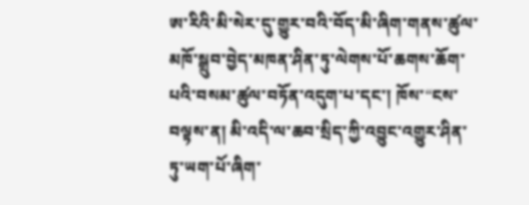ཨ་རིའི་མི་སེར་དུ་གྱུར་བའི་བོད་མི་ཞིག་གནས་ཚུལ་མཁོ་སྒྲུབ་བྱེད་མཁན་ཤིན་ཏུ་ལེགས་པོ་ཆགས་ཆོག་པའི་བསམ་ཚུལ་བཏོན་འདུག་པ་དང་། ཁོས་“ངས་བལྟས་ན། མི་འདི་ལ་ཆབ་སྲིད་ཀྱི་འབྱུང་འགྱུར་ཤིན་ཏུ་ཡག་པོ་ཞིག་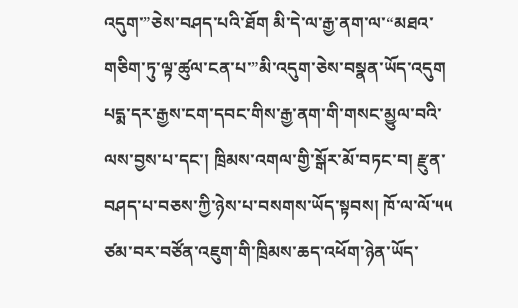འདུག་”ཅེས་བཤད་པའི་ཐོག མི་དེ་ལ་རྒྱ་ནག་ལ་“མཐའ་གཅིག་ཏུ་ལྟ་ཚུལ་ངན་པ་”མི་འདུག་ཅེས་བསྣན་ཡོད་འདུག
པདྨ་དར་རྒྱས་ངག་དབང་གིས་རྒྱ་ནག་གི་གསང་མྱུལ་བའི་ལས་བྱས་པ་དང་། ཁྲིམས་འགལ་གྱི་སྒོར་མོ་བཏང་བ། རྫུན་བཤད་པ་བཅས་ཀྱི་ཉེས་པ་བསགས་ཡོད་སྟབས། ཁོ་ལ་ལོ་༥༥ ཙམ་བར་བཙོན་འཇུག་གི་ཁྲིམས་ཆད་འཕོག་ཉེན་ཡོད་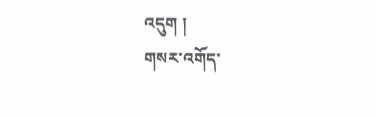འདུག །
གསར་འགོད་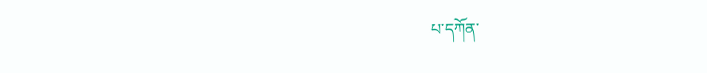པ་དཀོན་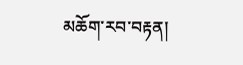མཆོག་རབ་བརྟན།